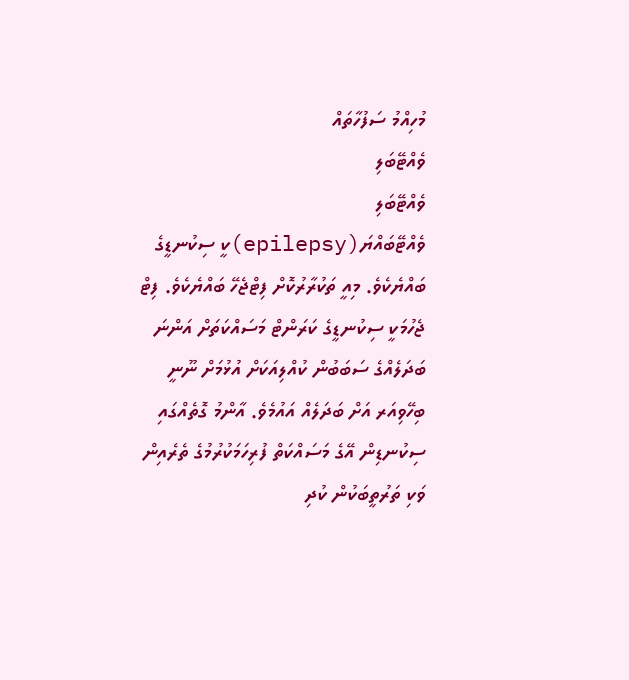މުހިއްމު ސަފުހާތައް
ވެއްޓޭބަލި
ވެއްޓޭބަލި
ވެއްޓޭބައްޔަ(epilepsy)ކީ ސިކުނޑީގެ ބައްޔެކެވެ. މިއީ ތަކުރާރުކޮށް ފިޓްޖެހޭ ބައްޔެކެވެ. ފިޓް ޖެހުމަކީ ސިކުނޑީގެ ކަރަންޓް މަސައްކަތަށް އަންނަ ބަދަލެއްގެ ސަބަބުން ކުއްލިއަކަށް އުޅުމަށް ނޫނީ ބިހޭވިއަރ އަށް ބަދަލެއް އައުމެވެ. އާންމު ގޮތެއްގައި ސިކުނޑިން އޭގެ މަސައްކަތް ފުރިހަމަކުރުމުގެ ތެރެއިން ވަކި ތަރުތީބަކުން ކުދި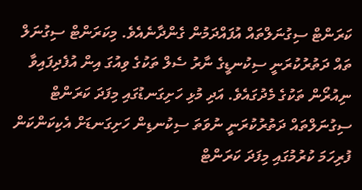ކަރަންޓް ސިގުނަލްތައް އުފައްދަމުން ގެންދާނެއެވެ. މިކަރަންޓް ސިގުނަލް ތައް ދަތުރުކުރަނީ ސިކުނޑީގެ ނާރު ސެލް ތަކުގެ ވިއުގަ އިން އުފެދިފައިވާ ނިއުރޯން ތަކުގެ މެދުގައެވެ. އަދި މުޅި ހަށިގަނޑުގައި މިފަދަ ކަރަންޓް ސިގުނަލްތައް ދަތުރުކުރަނީ ނުވަތަ ސިކުނޑިން ހަށިގަނޑަށް އެކިކަންކަން ފުރިހަމަ ކުރުމުގައި މިފަދަ ކަރަންޓް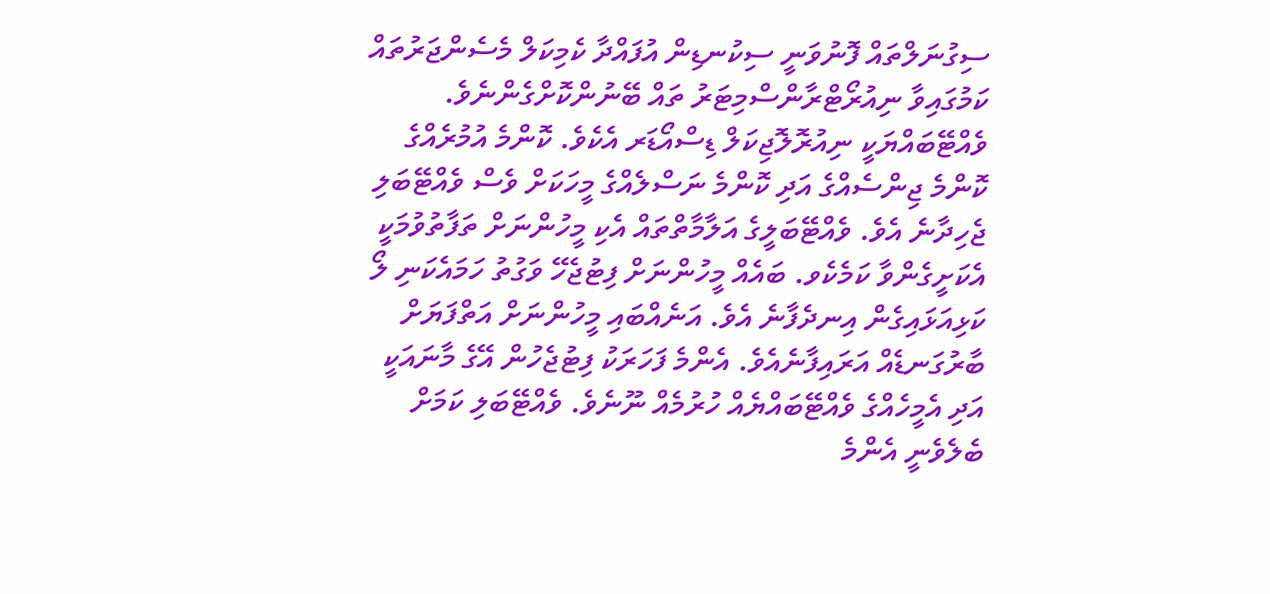ސިގުނަލްތައް ފޮނުވަނީ ސިކުނޑިން އުފައްދާ ކެމިކަލް މެސެންޖަރުތައް ކަމުގައިވާ ނިއުރޯޓްރާންސްމިޓަރު ތައް ބޭނުންކޮށްގެންނެވެ.
ވެއްޓޭބައްޔަކީ ނިއުރޮލޮޖިކަލް ޑިސްއޯޑަރ އެކެވެ. ކޮންމެ އުމުރެއްގެ ކޮންމެ ޖިންސެއްގެ އަދި ކޮންމެ ނަސްލެއްގެ މީހަކަށް ވެސް ވެއްޓޭބަލި ޖެހިދާނެ އެވެ. ވެއްޓޭބަލީގެ އަލާމާތްތައް އެކި މީހުންނަށް ތަފާތުވުމަކީ އެކަށީގެންވާ ކަމެކެވ. ބައެއް މީހުންނަށް ފިޓުޖެހޭ ވަގުތު ހަމައެކަނި ލޯ ކަޅިއަޅައިގެން އިނދެފާނެ އެވެ. އަނެއްބައި މީހުންނަށް އަތްފަޔަށް ބާރުގަނޑެއް އަރައިފާނެއެވެ. އެންމެ ފަހަރަކު ފިޓުޖެހުން އޭގެ މާނައަކީ އަދި އެމީހެއްގެ ވެއްޓޭބައްޔެއް ހުރުމެއް ނޫނެވެ. ވެއްޓޭބަލި ކަމަށް ބެލެވެނީ އެންމެ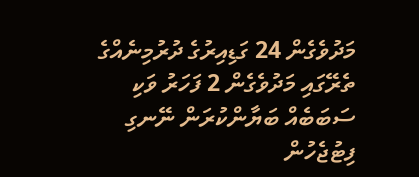މަދުވެގެން 24 ގަޑިއިރުގެ ދުރުމިނެއްގެ ތެރޭގައި މަދުވެގެން 2 ފަހަރު ވަކި ސަބަބެއް ބަޔާންކުރަން ނޭނގި ފިޓުޖެހުން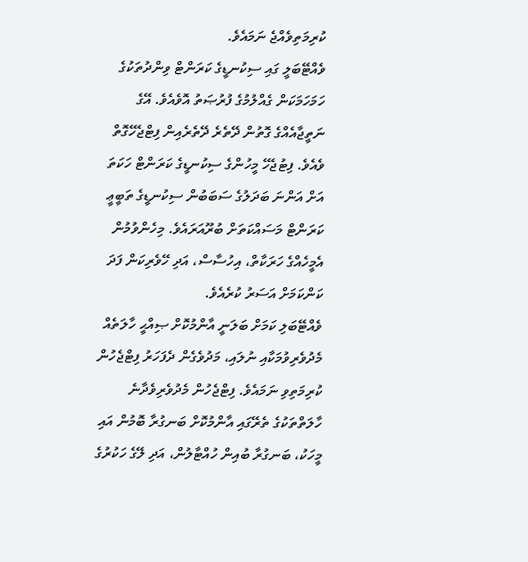ކުރިމަތިވެއްޖެ ނަމައެވެ.
ވެއްޓޭބަލީ ގައި ސިކުނޑީގެ ކަރަންޓް ވިންދުތަކުގެ ހަމަހަމަކަން ގެއްލުމުގެ ފުރުޞަތު އޮވެއެވެ. އޭގެ ނަތީޖާއެއްގެ ގޮތުން ދޭތެރެ ދޭތެރެއިން ފިޓްޖެހޭގޮތް ވެއެވެ. ފިޓުޖެހޭ މީހުންގެ ސިކުނޑީގެ ކަރަންޓް ހަކަތަ އަށް އަންނަ ބަދަލުގެ ސަބަބުން ސިކުނޑީގެ ތަބީޢީ ކަރަންޓް މަސައްކަތަށް ބުރޫއަރައެވެ. މިހެންވުމުން އެމީހެއްގެ ހަރަކާތް، އިހުސާސް، އަދި ހޭވެރިކަން ފަދަ ކަންކަމަށް އަސަރު ކުރެއެވެ.
ވެއްޓޭބަލި ކަމަށް ބަލަނީ އާންމުކޮށް ޞިއްޙީ ހާލަތެއް މެދުވެރިވުމަކާއި ނުލައި، މަދުވެގެން ދެފަހަރު ފިޓްޖެހުން ކުރިމަތިވި ނަމައެވެ. ފިޓްޖެހުން މެދުވެރިވެދާނެ ހާލަތްތަކުގެ ތެރޭގައި އާންމުކޮށް ބަނގުރާ ބޮމުން އައި މީހަކު، ބަނގުރާ ބުއިން ހުއްޓާލުން، އަދި ލޭގެ ހަކުރުގެ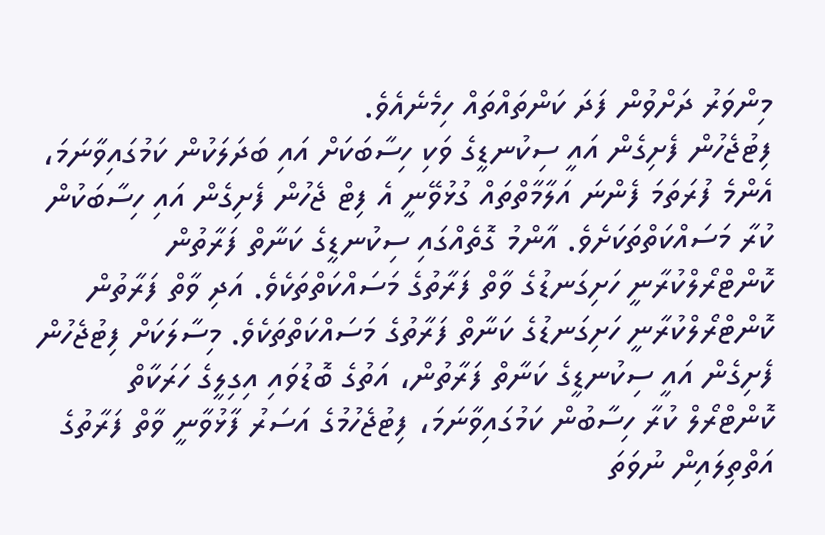މިންވަރު ދަށްވުން ފަދަ ކަންތައްތައް ހިމެނެއެވެ.
ފިޓުޖެހުން ފެށިގެން އައީ ސިކުނޑީގެ ވަކި ހިސާބަކަށް އައި ބަދަލަކުން ކަމުގައިވާނަމަ، އެންމެ ފުރަތަމަ ފެންނަ އަލާމާތްތައް ގުޅުވޭނީ އެ ފިޓް ޖެހުން ފެށިގެން އައި ހިސާބަކުން ކުރާ މަސައްކަތްތަކަށެވެ. އާންމު ގޮތެއްގައި ސިކުނޑީގެ ކަނާތް ފަރާތުން ކޮންޓްރޯލްކުރާނީ ހަށިގަނޑުގެ ވާތް ފަރާތުގެ މަސައްކަތްތަކެވެ. އަދި ވާތް ފަރާތުން ކޮންޓްރޯލްކުރާނީ ހަށިގަނޑުގެ ކަނާތް ފަރާތުގެ މަސައްކަތްތަކެވެ. މިސާލަކަށް ފިޓުޖެހުން ފެށިގެން އައީ ސިކުނޑީގެ ކަނާތް ފަރާތުން، އަތުގެ ބޮޑުވައި އިގިލީގެ ހަރަކާތް ކޮންޓްރޯލް ކުރާ ހިސާބުން ކަމުގައިވާނަމަ، ފިޓުޖެހުމުގެ އަސަރު ފާޅުވާނީ ވާތް ފަރާތުގެ އަތްތިލައިން ނުވަތަ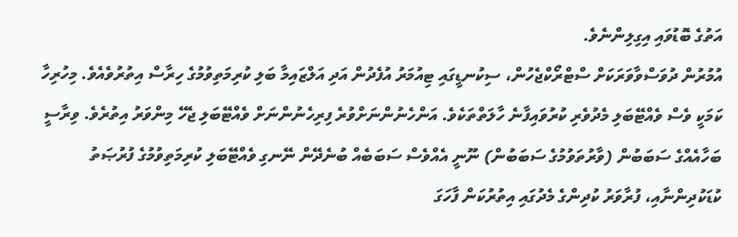އަތުގެ ބޮޑުވައި އިގިލިންނެވެ.
އުމުރުން ދުވަސްވާވަރަކަށް ސްޓްރޯކްޖެހުން، ސިކުނޑީގައި ޓިއުމަރު އުފެދުން އަދި އަލްޒައިމާ ބަލި ކުރިމަތިވުމުގެ ހިރާސް އިތުރުވެއެވެ. މިހުރިހާ ކަމަކީ ވެސް ވެއްޓޭބަލި މެދުވެރި ކުރުވައިފާނެ ހާލަތްތަކެވެ. އަންހެނުންނަށްވުރެ ފިރިހެނުންނަށް ވެއްޓޭބަލި ޖެހޭ މިންވަރު އިތުރެވެ. ވިރާސީ ބަހާއެއްގެ ސަބަބުން (ވާރުތަވުމުގެ ސަބަބުން) ނޫނީ އެއްވެސް ސަބަބެއް ބުނެދޭން ނޭނގި ވެއްޓޭބަލި ކުރިމަތިވުމުގެ ފުރުޞަތު ކުޑަކުދިންނާއި، ފުރާވަރު ކުދިންގެ މެދުގައި އިތުރުކަން ފާހަގަ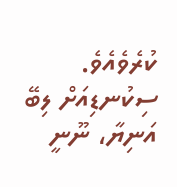ކުރެވެއެވެ. ސިކުނޑިއަށް ލިބޭ އަނިޔާ، ނޫނީ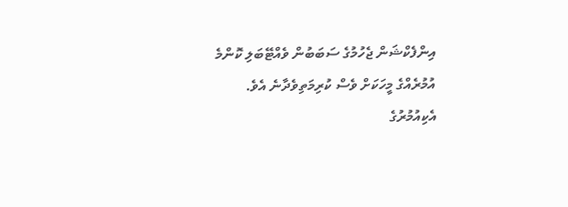އިންފެކްޝަން ޖެހުމުގެ ސަބަބުން ވެއްޓޭބަލި ކޮންމެ އުމުރެއްގެ މީހަކަށް ވެސް ކުރިމަތިވެދާނެ އެވެ.
އެކިއުމުރުގެ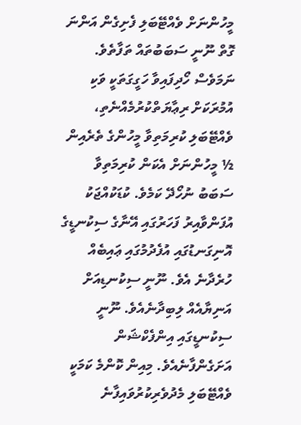މީހުންނަށް ވެއްޓޭބަލި ފެށިގެން އަންނަ ގޮތް ނޫނީ ސަބަބުތައް ތަފާތެވެ. ނަމަވެސް ހޯދިފައިވާ ހަގީގަތަކީ ވަކި އުމުރަކަށް ރިޢާޔަތްކުރުމެއްނެތި، ވެއްޓޭބަލި ކުރިމަތިވާ މީހުންގެ ތެރެއިން ½ މީހުންނަށް އެކަން ކުރިމަތިވާ ސަބަބު ނުހޯދޭ ކަމެވެ. ކުޑަކުއްޖަކު އުފަންވާއިރު ފަހަރުގައި އޭނާގެ ސިކުނޑީގެ އޮނިގަނޑުގައި އުފެދުމުގައި ޢައިބެއް ހުރެދާނެ އެވެ. ނޫނީ ސިކުނޑިއަށް އަނިޔާއެއް ލިބިދާނެއެވެ. ނޫނީ ސިކުނޑީގައި އިންފެކްޝަން އަށަގެންފާނެއެވެ. މިއިން ކޮންމެ ކަމަކީ ވެއްޓޭބަލި މެދުވެރިކުރުވައިފާނެ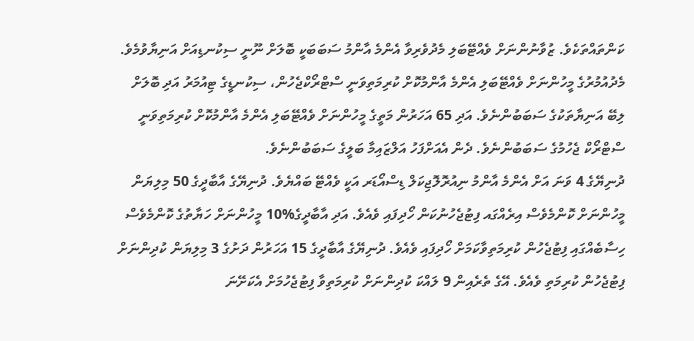ކަންތައްތަކެވެ. ޒުވާނުންނަށް ވެއްޓޭބަލި މެދުވެރިވާ އެންމެ އާންމު ސަބަބަކީ ބޮލަށް ނޫނީ ސިކުނޑިއަށް އަނިޔާވުމެވެ. މެދުއުމުރުގެ މީހުންނަށް ވެއްޓޭބަލި އެންމެ އާންމުކޮށް ކުރިމަތިވަނީ ސްޓްރޯކްޖެހުން، ސިކުނޑީގެ ޓިއުމަރު އަދި ބޮލަށް ލިބޭ އަނިޔާތަކުގެ ސަބަބުންނެވެ. އަދި 65 އަހަރުން މަތީގެ މީހުންނަށް ވެއްޓޭބަލި އެންމެ އާންމުކޮށް ކުރިމަތިވަނީ ސްޓްރޯކް ޖެހުމުގެ ސަބަބުންނެވެ. ދެން އެއަށްފަހު އަލްޒައިމާ ބަލީގެ ސަބަބުންނެވެ.
ދުނިޔޭގެ 4 ވަނަ އަށް އެންމެ އާންމު ނިއުރޮލޮޖިކަލް ޑިސްއޯޑަރ އަކީ ވެއްޓޭ ބައްޔެވެ. ދުނިޔޭގެ އާބާދީގެ 50 މިލިޔަން މީހުންނަށް ކޮންމެވެސް އިރެއްގައ ފިޓުޖެހުނުކަން ހޯދިފައި ވެއެވެ. އަދި އާބާދީގެ%10 މީހުންނަށް ހަޔާތުގެ ކޮންމެވެސް ހިސާބެއްގައި ފިޓުޖެހުން ކުރިމަތިވާކަމަށް ހޯދިފައި ވެއެވެ. ދުނިޔޭގެ އާބާދީގެ 15 އަހަރުން ދަށުގެ 3 މިލިޔަން ކުދިންނަށް ފިޓުޖެހުން ކުރިމަތި ވެއެވެ. އޭގެ ތެރެއިން 9 ލައްކަ ކުދިންނަށް ކުރިމަތިވާ ފިޓުޖެހުމަށް އެކަށޭނަ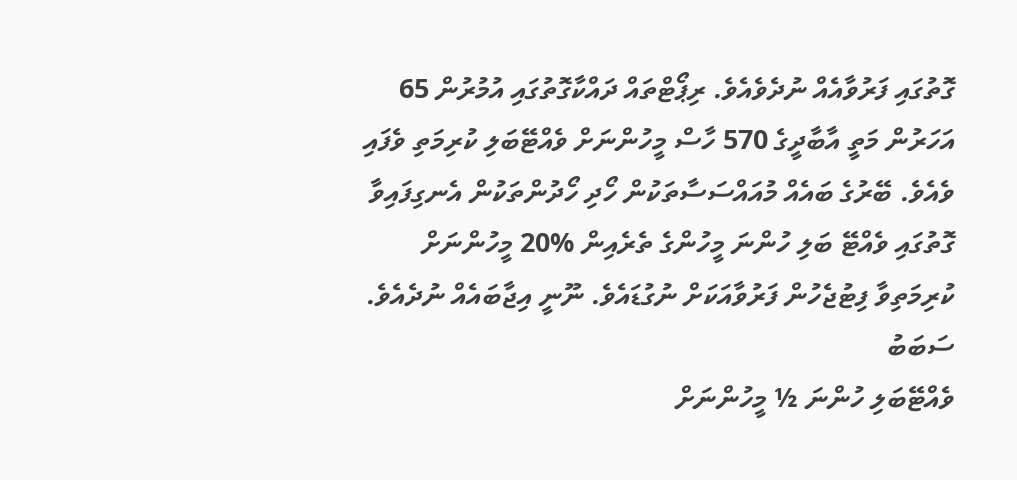ގޮތުގައި ފަރުވާއެއް ނުދެވެއެވެ. ރިޕޯޓްތައް ދައްކާގޮތުގައި އުމުރުން 65 އަހަރުން މަތީ އާބާދީގެ 570 ހާސް މީހުންނަށް ވެއްޓޭބަލި ކުރިމަތި ވެފައި ވެއެވެ. ބޭރުގެ ބައެއް މުއައްސަސާތަކުން ހޯދި ހޯދުންތަކުން އެނގިފައިވާ ގޮތުގައި ވެއްޓޭ ބަލި ހުންނަ މީހުންގެ ތެރެއިން %20 މީހުންނަށް ކުރިމަތިވާ ފިޓުޖެހުން ފަރުވާއަކަށް ނުގުޑައެވެ. ނޫނީ އިޖާބައެއް ނުދެއެވެ.
ސަބަބު
ވެއްޓޭބަލި ހުންނަ ½ މީހުންނަށް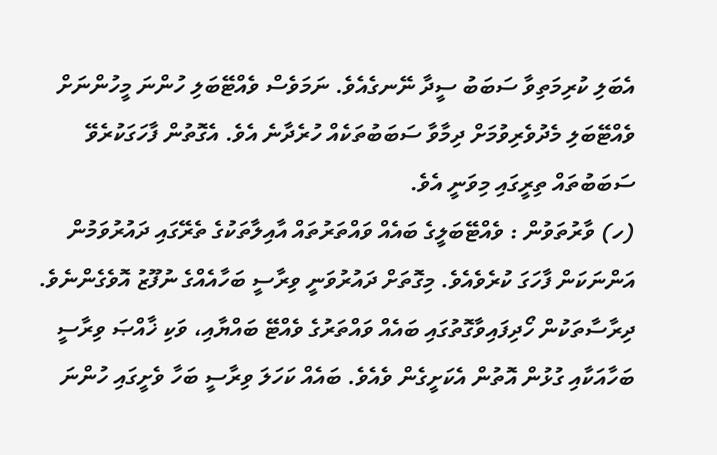އެބަލި ކުރިމަތިވާ ސަބަބު ސީދާ ނޭނގެއެވެ. ނަމަވެސް ވެއްޓޭބަލި ހުންނަ މީހުންނަށް ވެއްޓޭބަލި މެދުވެރިވުމަށް ދިމާވާ ސަބަބުތަކެއް ހުރެދާނެ އެވެ. އެގޮތުން ފާހަގަކުރެވޭ ސަބަބުތައް ތިރީގައި މިވަނީ އެވެ.
(ހ) ވާރުތަވުން : ވެއްޓޭބަލީގެ ބައެއް ވައްތަރުތައް އާއިލާތަކުގެ ތެރޭގައި ދައުރުވަމުން އަންނަކަން ފާހަގަ ކުރެވެއެވެ. މިގޮތަށް ދައުރުވަނީ ވިރާސީ ބަހާއެއްގެ ނުފޫޒު އޮވެގެންނެވެ. ދިރާސާތަކުން ހޯދިފައިވާގޮތުގައި ބައެއް ވައްތަރުގެ ވެއްޓޭ ބައްޔާއި، ވަކި ޚާއްޞަ ވިރާސީ ބަހާއަކާއި ގުޅުން އޮތުން އެކަށީގެން ވެއެވެ. ބައެއް ކަހަލަ ވިރާސީ ބަހާ ވެށީގައި ހުންނަ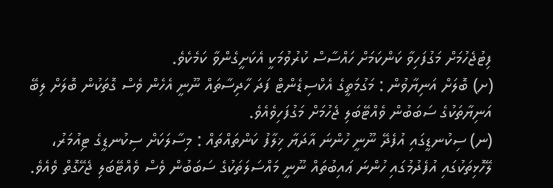ފިޓުޖެހުމަށް މަގުފަހިވާ ކަންކަމަށް ހައްސާސް ކުރުވުމަކީ އެކަށީގެންވާ ކަމެކެވެ.
(ށ) ބޮލަށް އަނިޔާވުން : މަގުމަތީގެ އެކްސިޑެންޓް ފަދަ ހާދިސާތައް ނޫނީ އެހެން ވެސް ގޮތަކުން ބޮލަށް ލިބޭ އަނިޔާތަކުގެ ސަބަބުން ވެއްޓޭބަލި ޖެހުމަށް މަގުފަހިވެއެވެ.
(ނ) ސިކުނޑީގައި އުފެދޭ ނޫނީ ހުންނަ އާދަޔާ ޚިލާފު ކަންތައްތައް : މިސާލަކަށް ސިކުނޑީގެ ޓިއުމަރު، ލޭހޮޅިތަކުގައި އުފެދުމުގައި ހުންނަ ޢައިބުތައް ނޫނީ މައްސަލަތަކުގެ ސަބަބުން ވެސް ވެއްޓޭބަލި ޖެހޭގޮތް ވެއެވެ.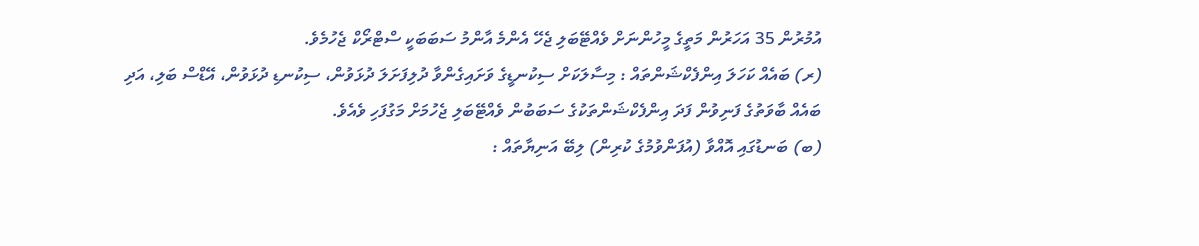އުމުރުން 35 އަހަރުން މަތީގެ މީހުންނަށް ވެއްޓޭބަލި ޖެހޭ އެންމެ އާންމު ސަބަބަކީ ސްޓްރޯކް ޖެހުމެވެ.
(ރ) ބައެއް ކަހަލަ އިންފެކްޝަންތައް : މިސާލަކަށް ސިކުނޑީގެ ވަށައިގެންވާ ދުލިފަށަލަ ދުޅަވުން، ސިކުނޑި ދުޅަވުން، އޭޑްސް ބަލި، އަދި ބައެއް ބާވަތުގެ ފަނިވުން ފަދަ އިންފެކްޝަންތަކުގެ ސަބަބުން ވެއްޓޭބަލި ޖެހުމަށް މަގުފަހި ވެއެވެ.
(ބ) ބަނޑުގައި އޮއްވާ (އުފަންވުމުގެ ކުރިން) ލިބޭ އަނިޔާތައް :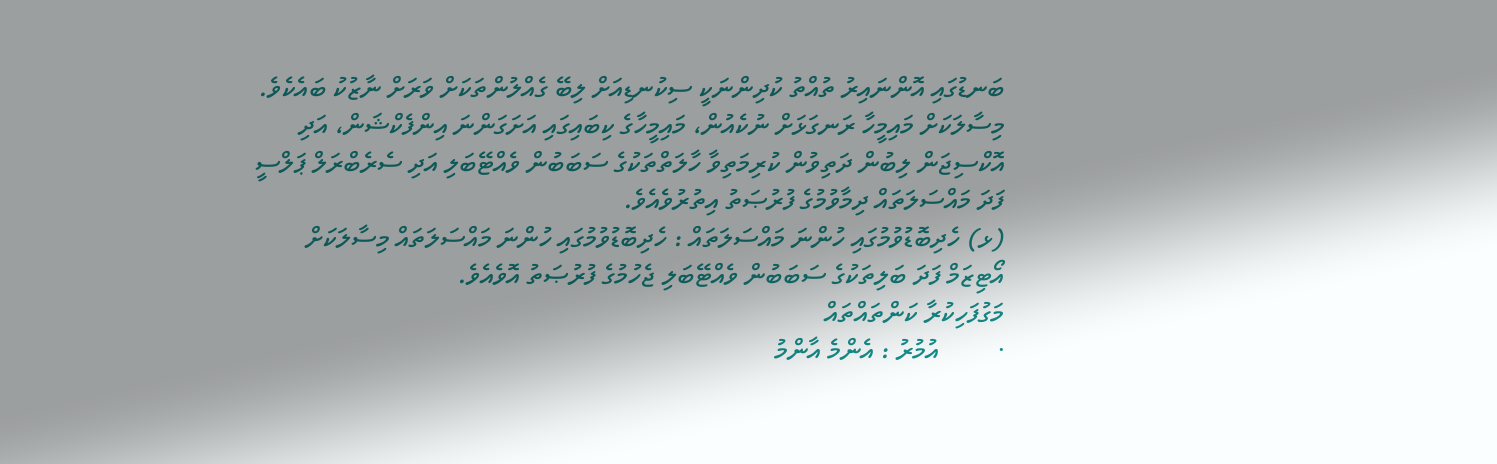ބަނޑުގައި އޮންނައިރު ތުއްތު ކުދިންނަކީ ސިކުނޑިއަށް ލިބޭ ގެއްލުންތަކަށް ވަރަށް ނާޒުކު ބައެކެވެ. މިސާލަކަށް މައިމީހާ ރަނގަޅަށް ނުކެއުން، މައިމީހާގެ ކިބައިގައި އަށަގަންނަ އިންފެކްޝަން، އަދި އޮކްސިޖަން ލިބުން ދަތިވުން ކުރިމަތިވާ ހާލަތްތަކުގެ ސަބަބުން ވެއްޓޭބަލި އަދި ސެރެބްރަލް ޕަލްސީ ފަދަ މައްސަލަތައް ދިމާވުމުގެ ފުރުޞަތު އިތުރުވެއެވެ.
(ޅ) ހެދިބޮޑުވުމުގައި ހުންނަ މައްސަލަތައް : ހެދިބޮޑުވުމުގައި ހުންނަ މައްސަލަތައް މިސާލަކަށް އޯޓިޒަމް ފަދަ ބަލިތަކުގެ ސަބަބުން ވެއްޓޭބަލި ޖެހުމުގެ ފުރުޞަތު އޮވެއެވެ.
މަގުފަހިކުރާ ކަންތައްތައް
·         އުމުރު : އެންމެ އާންމު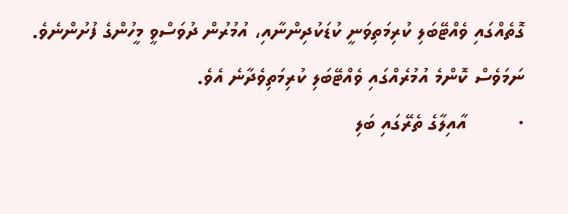ގޮތެއްގައި ވެއްޓޭބަލި ކުރިމަތިވަނީ ކުޑަކުދިންނާއި، އުމުރުން ދުވަސްވީ މީހުންގެ ފުށުންނެވެ. ނަމަވެސް ކޮންމެ އުމުރެއްގައި ވެއްޓޭބަލި ކުރިމަތިވެދާނެ އެވެ.
·         އާއިލާގެ ތެރޭގައި ބަލި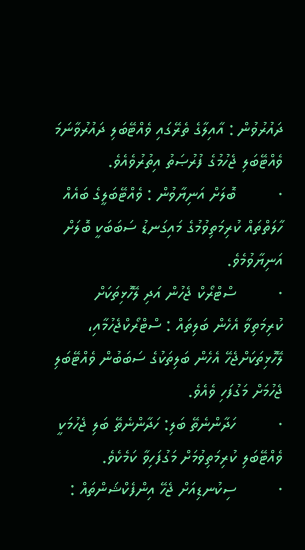ދައުރުވުން : އާއިލާގެ ތެރޭގައި ވެއްޓޭބަލި ދައުރުވާނަމަ ވެއްޓޭބަލި ޖެހުމުގެ ފުރުޞަތު އިތުރުވެއެވެ.
·         ބޮލަށް އަނިޔާވުން : ވެއްޓޭބަލީގެ ބައެއް ހާލަތްތައް ކުރިމަތިވުމުގެ މައިގަނޑު ސަބަބަކީ ބޮލަށް އަނިޔާވުމެވެ.
·         ސްޓްރޯކް ޖެހުން އަދި ލޭހޮޅިތަކަށް ކުރިމަތިވާ އެހެން ބަލިތައް : ސްޓްރޯކްޖެހުމާއި، ލޭހޮޅިތަކަށްޖެހޭ އެހެން ބަލިތަކުގެ ސަބަބުން ވެއްޓޭބަލި ޖެހުމަށް މަގުފަހި ވެއެވެ.
·         ހަދާންނެތޭ ބަލި: ހަދާންނެތޭ ބަލި ޖެހުމަކީ ވެއްޓޭބަލި ކުރިމަތިވުމަށް މަގުފަހިވާ ކަމެކެވެ.
·         ސިކުނޑިއަށް ޖެހޭ އިންފެކްޝަންތައް :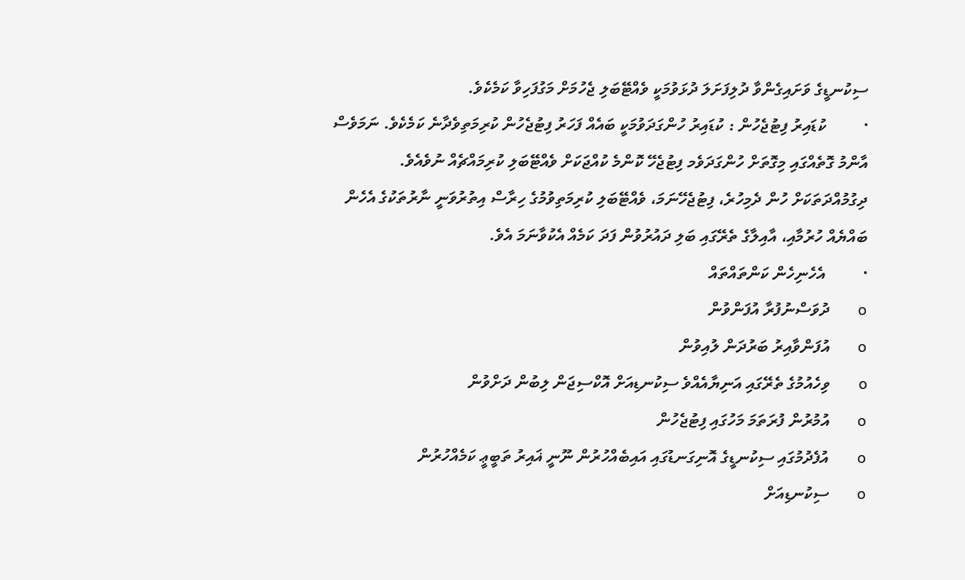ސިކުނޑީގެ ވަށައިގެންވާ ދުލިފަށަލަ ދުޅަވުމަކީ ވެއްޓޭބަލި ޖެހުމަށް މަގުފަހިވާ ކަމެކެވެ.
·         ކުޑައިރު ފިޓުޖެހުން : ކުޑައިރު ހުންގަދަވުމަކީ ބައެއް ފަހަރު ފިޓުޖެހުން ކުރިމަތިވެދާނެ ކަމެކެވެ. ނަމަވެސް އާންމު ގޮތެއްގައި މިގޮތަށް ހުންގަދަވެމ ފިޓުޖެހޭ ކޮންމެ ކުއްޖަކަށް ވެއްޓޭބަލި ކުރިމައްޗެއް ނުވެއެވެ. ދިގުމުއްދަތަކަށް ހުން ދެމިހުރެ، ފިޓުޖެހޭނަމަ، ވެއްޓޭބަލި ކުރިމަތިވުމުގެ ހިރާސް އިތުރުވަނީ ނާރުތަކުގެ އެހެން ބައްޔެއް ހުރުމާއި، އާއިލާގެ ތެރޭގައި ބަލި ދައުރުވުން ފަދަ ކަމެއް އެކުވާނަމަ އެވެ.
·         އެހެނިހެން ކަންތައްތައް
o       ދުވަސްނުފުރާ އުފަންވުން
o       އުފަންވާއިރު ބަރުދަން ލުއިވުން
o       ވިހެއުމުގެ ތެރޭގައި އަނިޔާއެއްވެ ސިކުނޑިއަށް އޮކްސިޖަން ލިބުން ދަށްވުން
o       އުމުރުން ފުރަތަމަ މަހުގައި ފިޓުޖެހުން
o       އުފެދުމުގައި ސިކުނޑީގެ އޮނިގަނޑުގައި އައިބެއްހުރުން ނޫނީ ޣައިރު ތަބީޢީ ކަމެއްހުރުން
o       ސިކުނޑިއަށް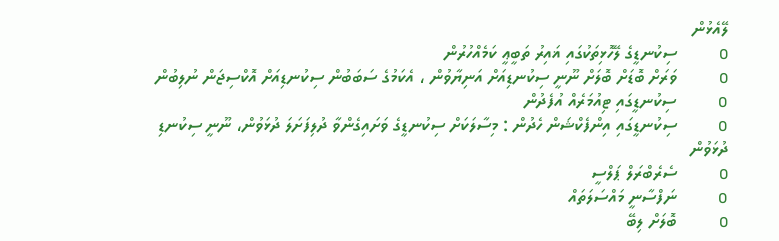ލޭއެޅުން
o       ސިކުނޑީގެ ލޭހޮޅިތަކުގައި ޣައިރު ތަބީޢީ ކަމެއްހުރުން
o       ވަރަށް ބޮޑަށް ބޮލަށް ނޫނީ ސިކުނޑިއަށް އަނިޔާވުން ، އެކަމުގެ ސަބަބުން ސިކުނޑިއަށް އޮކްސިޖަން ނުލިބުން
o       ސިކުނޑީގައި ޓިއުމަރެއް އުފެދުން
o       ސިކުނޑީގައި އިންފެކްޝަން ހެދުން : މިސާލަކަށް ސިކުނޑީގެ ވަށައިގެންވާ ދުލިފަށަލަ ދުޅަވުން، ނޫނީ ސިކުނޑި ދުޅަވުން
o       ސެރެބްރަލް ޕަލްސީ
o       ނަފްސާނީ މައްސަލަތައް
o       ބޮލަށް ލިބޭ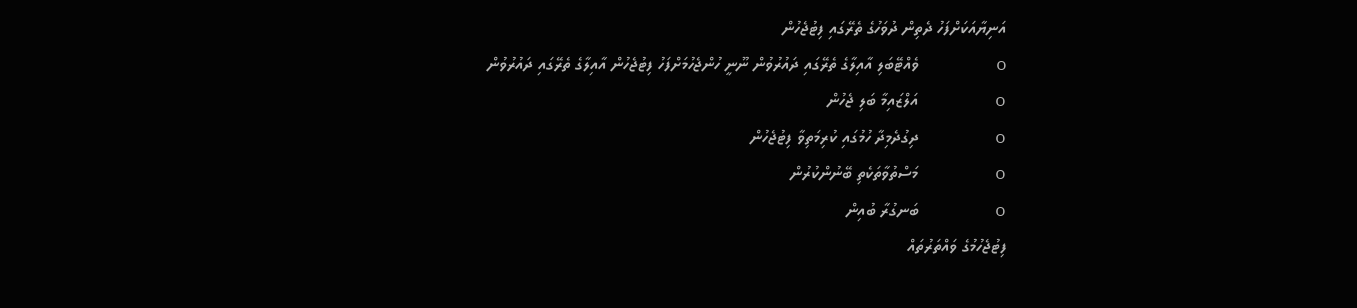އަނިޔާއަކަށްފަހު ދެތިން ދުވަހުގެ ތެރޭގައި ފިޓުޖެހުން
o       ވެއްޓޭބަލި އާއިލާގެ ތެރޭގައި ދައުރުވުން ނޫނީ ހުންޖެހުމަށްފަހު ފިޓުޖެހުން އާއިލާގެ ތެރޭގައި ދައުރުވުން
o       އަލްޒައިމާ ބަލި ޖެހުން
o       ދިގުދެމިދާ ހުމުގައި ކުރިމަތިވާ ފިޓުޖެހުން
o       މަސްތުވާތަކެތި ބޭނުންކުރުން
o       ބަނގުރާ ބުއިން
ފިޓުޖެހުމުގެ ވައްތަރުތައް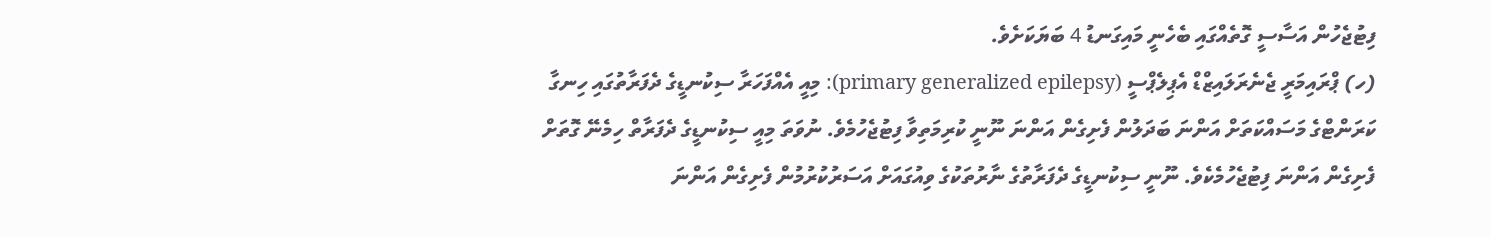ފިޓުޖެހުން އަސާސީ ގޮތެއްގައި ބެހެނީ މައިގަނޑު 4 ބަޔަކަށެވެ.
(ހ) ޕްރައިމަރީ ޖެނެރަލައިޒްޑް އެޕިލެޕްސީ (primary generalized epilepsy): މިއީ އެއްފަހަރާ ސިކުނޑީގެ ދެފަރާތުގައި ހިނގާ ކަރަންޓްގެ މަސައްކަތަށް އަންނަ ބަދަލުން ފެށިގެން އަންނަ ނޫނީ ކުރިމަތިވާ ފިޓުޖެހުމެވެ. ނުވަތަ މިއީ ސިކުނޑީގެ ދެފަރާތް ހިމެނޭ ގޮތަށް ފެށިގެން އަންނަ ފިޓުޖެހުމެކެވެ. ނޫނީ ސިކުނޑީގެ ދެފަރާތުގެ ނާރުތަކުގެ ވިއުގައަށް އަސަރުކުރުމުން ފެށިގެން އަންނަ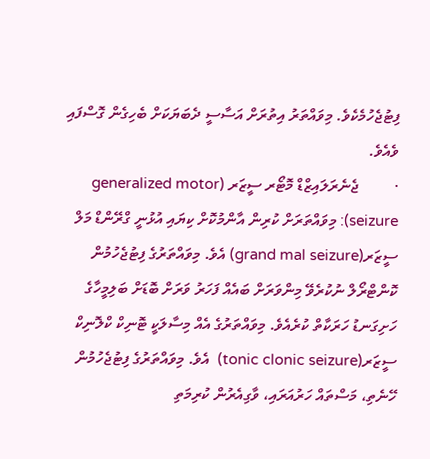ފިޓުޖެހުމެކެވެ. މިވައްތަރު އިތުރަށް އަސާސީ ދެބަޔަކަށް ބެހިގެން ގޮސްފައި ވެއެވެ.
·         ޖެނެރަލައިޒްޑް މޮޓޯރ ސީޒަރ (generalized motor seizure): މިވައްތަރަށް ކުރިން އާންމުކޮށް ކިޔައި އުޅުނީ ގްރޭންޑް މަލް ސީޒަރ(grand mal seizure) އެވެ. މިވައްތަރުގެ ފިޓުޖެހުމުން ކޮންޓްރޯލް ނުކުރެވޭ މިންވަރަށް ބައެއް ފަހަރު ވަރަށް ބޮޑަށް ބަލިމީހާގެ ހަށިގަނޑު ހަރަކާތް ކުރެއެވެ. މިވައްތަރުގެ އެއް މިސާލަކީ ޓޮނިކް ކްލޮނިކް ސީޒަރ(tonic clonic seizure)  އެވެ. މިވައްތަރުގެ ފިޓުޖެހުމުން ހޭނެތި، މަސްތައް ހަރުއަރައި، ވާގިއެރުން ކުރިމަތި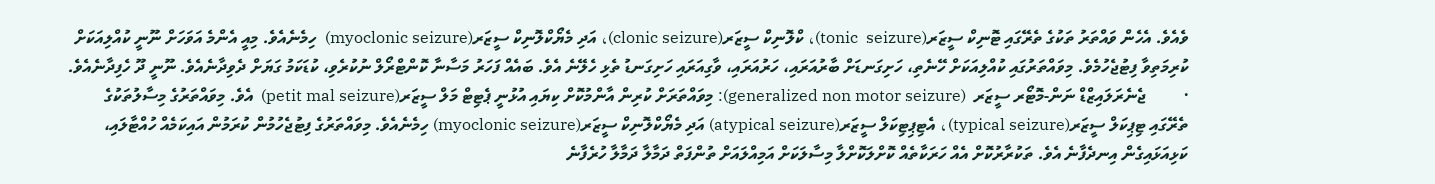ވެއެވެ. އެހެން ވައްތަރު ތަކުގެ ތެރޭގައި ޓޮނިކް ސީޒަރ(tonic  seizure)، ކްލޮނިކް ސީޒަރ(clonic seizure)، އަދި މެޔޯކްލޮނިކް ސީޒަރ(myoclonic seizure)  ހިމެނެއެވެ. މިއީ އެންމެ އަވަހަށް ނޫނީ ކުއްލިއަކަށް ކުރިމަތިވާ ފިޓުޖެހުމެވެ. މިވައްތަރުގައި ކުއްލިއަކަށް ހޭނެތި، ހަށިގަނޑަށް ބާރުއަރައި، ހަރުއަރައި، ވާގިއަރައި ހަށިގަނޑު ތެޅި ހެލޭނެ އެވެ. ބައެއް ފަހަރު މަސާނާ ކޮންޓްރޯލް ނުކުރެވި، ކުޑަކަމު ގަޔަށް ދެވިދާނެއެވެ. ނޫނީ ދޫ ހެފިދާނެއެވެ.
·         ޖެނެރަލައިޒްޑް ނަން-މޮޓޯރ ސީޒަރ  (generalized non motor seizure): މިވައްތަރަށް ކުރިން އާންމުކޮށް ކިޔައި އުޅުނީ ޕެޓިޓް މަލް ސީޒަރ(petit mal seizure)  އެވެ. މިވައްތަރުގެ މިސާލުތަކުގެ ތެރޭގައި ޓިޕިކަލް ސީޒަރ(typical seizure)، އެޓިޕިޓިކަލް ސީޒަރ(atypical seizure) އަދި މެޔޯކްލޮނިކް ސީޒަރ(myoclonic seizure) ހިމެނެއެވެ. މިވައްތަރުގެ ފިޓުޖެހުމުން ކުރަމުން އައިކަމެއް ހުއްޓާލައި، ކަޅިއަޅައިގެން އިނދެފާނެ އެވެ. ތަކުރާރުކޮށް އެއް ހަރަކާތެއް ކޮށްލަކޮށްލާ މިސާލަކަށް އަމިއްލައަށް ތުންފަތް ދަމާލާ ދަމާލާ ހުރެފާނެ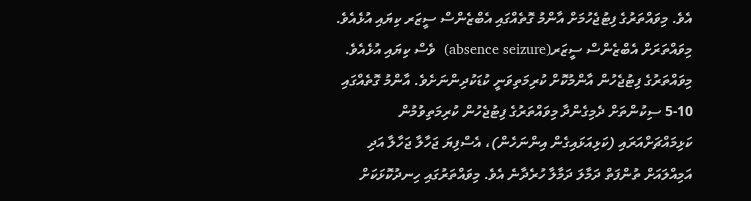އެވެ. މިވައްތަރުގެ ފިޓުޖެހުމަށް އާންމު ގޮތެއްގައި އެބްޒެންސް ސީޒަރ ކިޔައި އުޅެއެވެ. މިވައްތަރަށް އެބްޒެންސް ސީޒަރ(absence seizure)  ވެސް ކިޔައި އުޅެއެވެ. މިވައްތަރުގެ ފިޓުޖެހުން އާންމުކޮށް ކުރިމަތިވަނީ ކުޑަކުދިންނަށެވެ. އާންމު ގޮތެއްގައި 10-5 ސިކުންތަށް ދެމިގެންދާ މިވައްތަރުގެ ފިޓުޖެހުން ކުރިމަތިވުމުން ކަޅިމައްޗަށްއަރައި (ކަޅިއަޅައިގެން އިންނަހެން)، އެސްފިޔަ ޖަހާލާ ޖަހާލާ އަދި އަމިއްލައަށް ތުންފަތް ދަމާލަ ދަމާލާ ހުރެދާނެ އެވެ. މިވައްތަރުގައި ހިނދުކޮޅަކަށް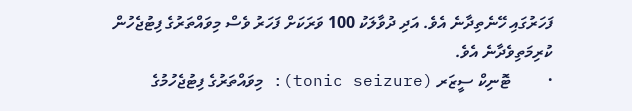ފަހަރުގައި ހޭނެތިދާނެ އެވެ. އަދި ދުވާލަކު 100 ވަރަކަށް ފަހަރު ވެސް މިވައްތަރުގެ ފިޓުޖެހުން ކުރިމަތިވެދާނެ އެވެ.
·         ޓޮނިކް ސީޒަރ (tonic seizure): މިވައްތަރުގެ ފިޓުޖެހުމުގެ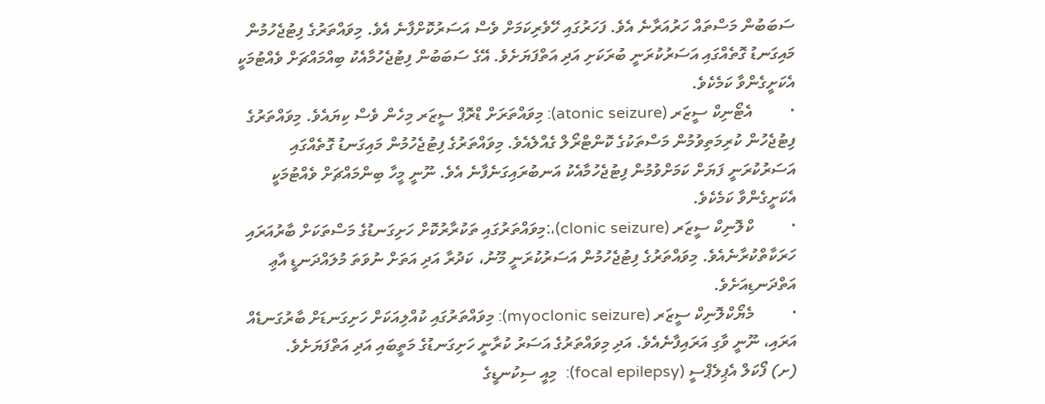ސަބަބުން މަސްތައް ހަރުއަރާނެ އެވެ. ފަހަރުގައި ހޭވެރިކަމަށް ވެސް އަސަރުކޮށްފާނެ އެވެ. މިވައްތަރުގެ ފިޓުޖެހުމުން މައިގަނޑު ގޮތެއްގައި އަސަރުކުރަނީ ބުރަކަށި އަދި އަތްފަޔަށެވެ. އޭގެ ސަބަބުން ފިޓުޖެހުމާއެކު ބިއްމައްޗަށް ވެއްޓުމަކީ އެކަށީގެންވާ ކަމެކެވެ.
·         އެޓޯނިކް ސީޒަރ (atonic seizure): މިވައްތަރަށް ޑްރޮޕް ސީޒަރ މިހެން ވެސް ކިޔައެވެ. މިވައްތަރުގެ ފިޓުޖެހުން ކުރިމަތިވުމުން މަސްތަކުގެ ކޮންޓްރޯލް ގެއްލެއެވެ. މިވައްތަރުގެ ފިޓުޖެހުމުން މައިގަނޑު ގޮތެއްގައި އަސަރުކުރަނީ ފަޔަށް ކަމަށްވުމުން ފިޓުޖެހުމާއެކު އަނބުރައިގަނެފާނެ އެވެ. ނޫނީ މީހާ ބިންމައްޗަށް ވެއްޓުމަކީ އެކަށީގެންވާ ކަމެކެވެ.
·         ކްލޮނިކް ސީޒަރ (clonic seizure)،:މިވައްތަރުގައި ތަކުރާރުކޮށް ހަށިގަނޑުގެ މަސްތަކަށް ބާރުއަރައި ހަރަކާތްކުރާނެއެވެ. މިވައްތަރުގެ ފިޓުޖެހުމުން އަސަރުކުރަނީ މޫނު، ކަދުރާ އަދި އަތަށް ނުވަތަ މުލައްދަނޑީ އާޢި އަތްދަނޑިއަށެވެ.
·         މެޔޯކްލޮނިކް ސީޒަރ (myoclonic seizure): މިވައްތަރުގައި ކުއްލިއަކަށް ހަށިގަނޑަށް ބާރުގަނޑެއް އަރައި، ނޫނީ ވާގި އަރައިފާނެއެވެ. އަދި މިވައްތަރުގެ އަސަރު ކުރާނީ ހަށިގަނޑުގެ މަތީބައި އަދި އަތްފަޔަށެވެ.
(ށ) ފޯކަލް އެޕިލެޕްސީ (focal epilepsy):  މިއީ ސިކުނޑީގެ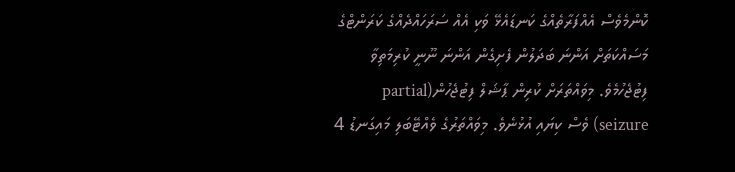ކޮންމެވެސް އެއްފަރާތެއްގެ ކަނޑައެޅޭ ވަކި އެއް ސަރަހައްދެއްގެ ކަރަންޓްގެ މަސައްކަތަށް އަންނަ ބަދަލުން ފެށިގެން އަންނަ ނޫނީ ކުރިމަތިވާ ފިޓުޖެހުމެވެ. މިވައްތަރަށް ކުރިން ޕާޝަލް ފިޓުޖެހުން(partial seizure) ވެސް ކިޔައި އުޅުނެވެ. މިވައްތަރުގެ ވެއްޓޭބަލި މައިގަނޑު 4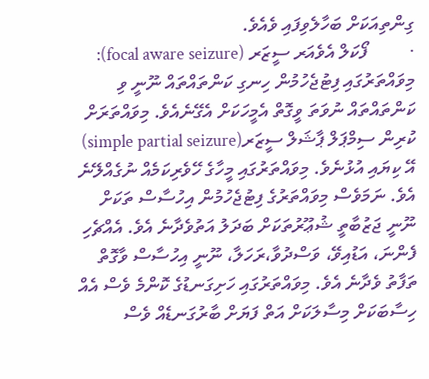ގިންތިއަކަށް ބަހާލެވިފައި ވެއެވެ.
·         ފޯކަލް އެވެއަރ ސީޒަރ (focal aware seizure): މިވައްތަރުގައި ފިޓުޖެހުމުން ހިނގި ކަންތައްތައް ނޫނީ ވި ކަންތައްތައް ނުވަތަ ވީގޮތް އެމީހަކަށް އެގޭނެއެވެ. މިވައްތަރަށް ކުރިން ސިމްޕަލް ޕާޝަލް ސީޒަރ(simple partial seizure)  އޭ ކިޔައި އުޅުނެވެ. މިވައްތަރުގައި މީހާގެ ހޭވެރިކަމެއް ނުގެއްލޭނެ އެވެ. ނަމަވެސް މިވައްތަރުގެ ފިޓުޖެހުމުން އިހުސާސް ތަކަށް ނޫނީ ޖަޒުބާތީ ޝުޢޫރުތަކަށް ބަދަލު އަތުވެދާނެ އެވެ. އެއްޗެހި ފެންނަ، އަޑުއިވޭ، ވަސްދުވާ،ރަހަލާ، ނޫނީ އިހުސާސް ވާގޮތް ތަފާތު ވެދާނެ އެވެ. މިވައްތަރުގައި ހަށިގަނޑުގެ ކޮންމެ ވެސް އެއް ހިސާބަކަށް މިސާލަކަށް އަތް ފަޔަށް ބާރުގަނޑެއް ވެސް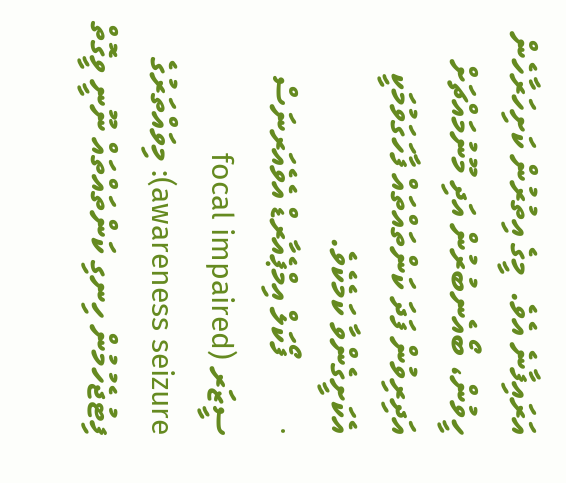އަރައިފާނެ އެވެ.  މީގެ އިތުރުން ކަށިހަރާހެން ހީވުން، ބޯއެނބުރުން އަދި މޫނުމައްޗަށް އަދިރިވުން ފަދަ ކަންތައްތައް ފާހަގަވުމަކީ އެކަށީގެންވާ ކަމެކެވެ.
·         ފޯކަލް އިމްޕެއާރޑް އެވެއަރނަސް ސީޒަރ (focal impaired awareness seizure): މިވައްތަރުގެ ފިޓުޖެހުމުން ހިނގި ކަންތައްތައް ނޫނީ ވީގޮތް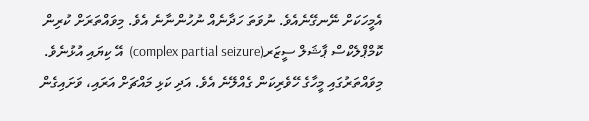އެމީހަކަށް ނޭނގޭނެއެވެ. ނުވަތަ ހަދާނެއް ނުހުންނާނެ އެވެ. މިވައްތަރަށް ކުރިން ކޮމްޕްލެކްސް ޕާޝަލް ސީޒަރ(complex partial seizure)  އޭ ކިޔައި އުޅުނެވެ. މިވައްތަރުގައި މީހާގެ ހޭވެރިކަން ގެއްލޭނެ އެވެ. އަދި ކަޅި މައްޗަށް އަރައި، ވަށައިގެން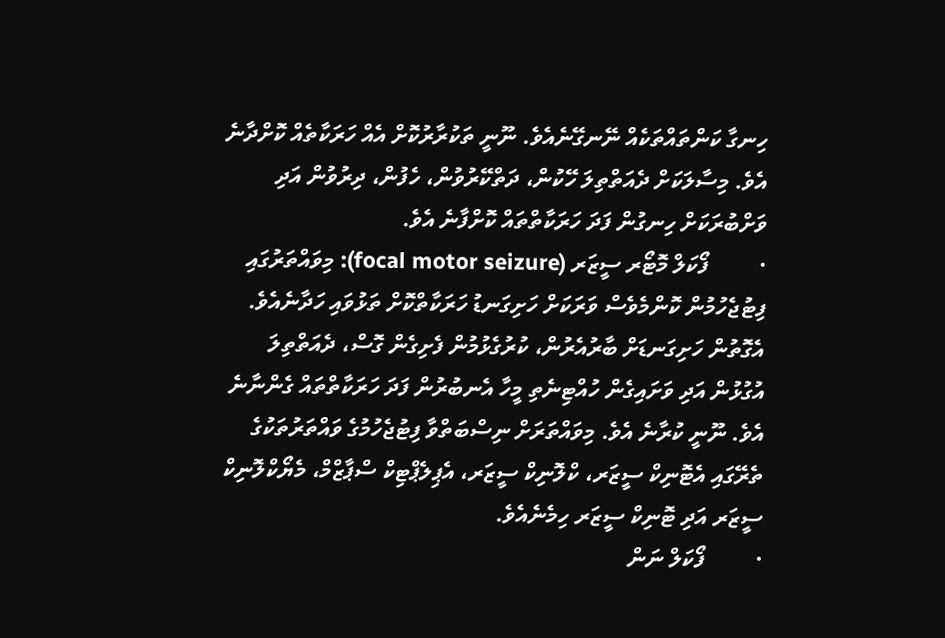ހިނގާ ކަންތައްތަކެއް ނޭނގޭނެއެވެ. ނޫނީ ތަކުރާރުކޮށް އެއް ހަރަކާތެއް ކޮށްދާނެ އެވެ. މިސާލަކަށް ދެއަތްތިލަ ހޭކުން، ދަތްކޭރުވުން، ހެފުން، ދިރުވުން އަދި ވަށްބުރަކަށް ހިނގުން ފަދަ ހަރަކާތްތައް ކޮށްފާނެ އެވެ.
·         ފޯކަލް މޮޓޯރ ސީޒަރ (focal motor seizure): މިވައްތަރުގައި ފިޓުޖެހުމުން ކޮންމެވެސް ވަރަކަށް ހަށިގަނޑު ހަރަކާތްކޮށް ތަޅުވައި ހަދާނެއެވެ. އެގޮތުން ހަށިގަނޑަށް ބާރުއެރުން، ކުރުގެޅުމުން ފެށިގެން ގޮސް، ދެއަތްތިލަ އުގުޅުން އަދި ވަށައިގެން ހުއްޓިނެތި މީހާ އެނބުރުން ފަދަ ހަރަކާތްތައް ގެންނާނެ އެވެ. ނޫނީ ކުރާނެ އެވެ. މިވައްތަރަށް ނިސްބަތްވާ ފިޓުޖެހުމުގެ ވައްތަރުތަކުގެ ތެރޭގައި އެޓޮނިކް ސީޒަރ، ކްލޮނިކް ސީޒަރ، އެޕިލެޕްޓިކް ސްޕާޒްމް، މެޔޯކްލޮނިކް ސީޒަރ އަދި ޓޮނިކް ސީޒަރ ހިމެނެއެވެ.
·         ފޯކަލް ނަން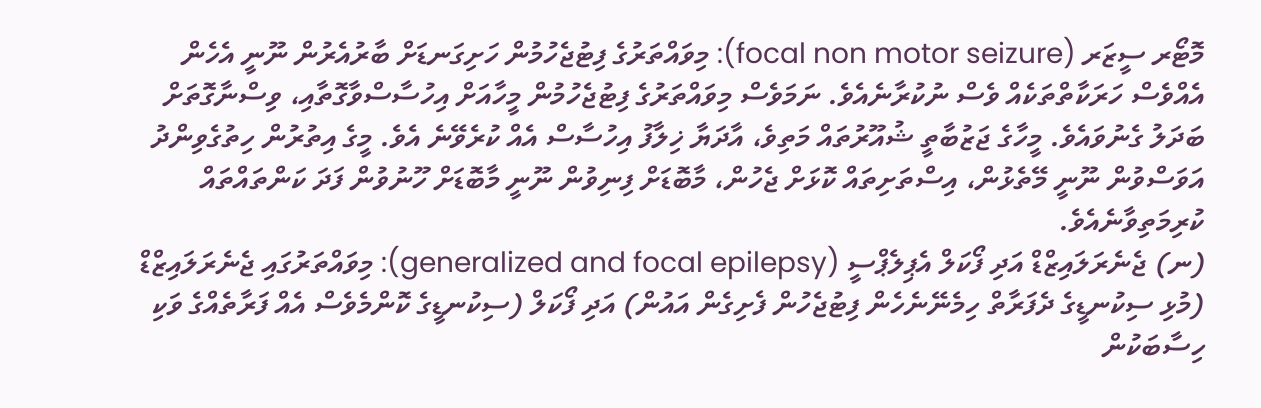މޮޓޯރ ސީޒަރ (focal non motor seizure): މިވައްތަރުގެ ފިޓުޖެހުމުން ހަށިގަނޑަށް ބާރުއެރުން ނޫނީ އެހެން އެއްވެސް ހަރަކާތްތަކެއް ވެސް ނުކުރާނެއެވެ. ނަމަވެސް މިވައްތަރުގެ ފިޓުޖެހުމުން މީހާއަށް އިހުސާސްވާގޮތާއި، ވިސްނާގޮތަށް ބަދަލު ގެނުވައެވެ. މީހާގެ ޖަޒުބާތީ ޝުއޫރުތައް މަތިވެ، އާދަޔާ ޚިލާފު އިހުސާސް އެއް ކުރެވޭނެ އެވެ. މީގެ އިތުރުން ހިތުގެވިންދު އަވަސްވުން ނޫނީ މޭތެޅުން، އިސްތަށިތައް ކޮޅަށް ޖެހުން، މާބޮޑަށް ފިނިވުން ނޫނީ މާބޮޑަށް ހޫނުވުން ފަދަ ކަންތައްތައް ކުރިމަތިވާނެއެވެ.
(ނ) ޖެނެރަލައިޒްޑް އަދި ފޯކަލް އެޕިލެޕްސީ (generalized and focal epilepsy): މިވައްތަރުގައި ޖެނެރަލައިޒްޑް (މުޅި ސިކުނޑީގެ ދެފަރާތް ހިމެނޭނެހެން ފިޓުޖެހުން ފެށިގެން އައުން) އަދި ފޯކަލް (ސިކުނޑީގެ ކޮންމެވެސް އެއް ފަރާތެއްގެ ވަކި ހިސާބަކުން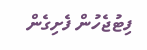ފިޓުޖެހުން ފެށިގެން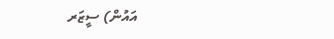އައުން) ސީޒަރ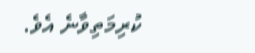ކުރިމަތިވާނެ އެވެ.